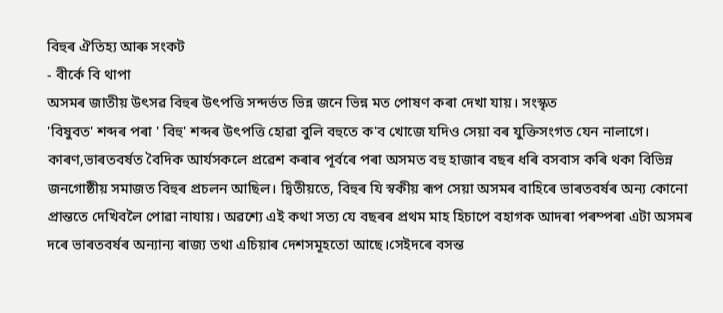বিহুৰ ঐতিহ্য আৰু সংকট
- বীৰ্কে বি থাপা
অসমৰ জাতীয় উৎসৱ বিহুৰ উৎপত্তি সন্দৰ্ভত ভিন্ন জনে ভিন্ন মত পোষণ কৰা দেখা যায়। সংস্কৃত
'বিষুবত' শব্দৰ পৰা ' বিহু' শব্দৰ উৎপত্তি হোৱা বুলি বহুতে ক'ব খোজে যদিও সেয়া বৰ যুক্তিসংগত যেন নালাগে। কাৰণ,ভাৰতবৰ্ষত বৈদিক আৰ্যসকলে প্ৰৱেশ কৰাৰ পূৰ্বৰে পৰা অসমত বহু হাজাৰ বছৰ ধৰি বসবাস কৰি থকা বিভিন্ন জনগোষ্ঠীয় সমাজত বিহুৰ প্ৰচলন আছিল। দ্বিতীয়তে, বিহুৰ যি স্বকীয় ৰূপ সেয়া অসমৰ বাহিৰে ভাৰতবৰ্ষৰ অন্য কোনো প্ৰান্ততে দেখিবলৈ পোৱা নাযায়। অৱশ্যে এই কথা সত্য যে বছৰৰ প্ৰথম মাহ হিচাপে বহাগক আদৰা পৰম্পৰা এটা অসমৰ দৰে ভাৰতবৰ্ষৰ অন্যান্য ৰাজ্য তথা এচিয়াৰ দেশসমূহতো আছে।সেইদৰে বসন্ত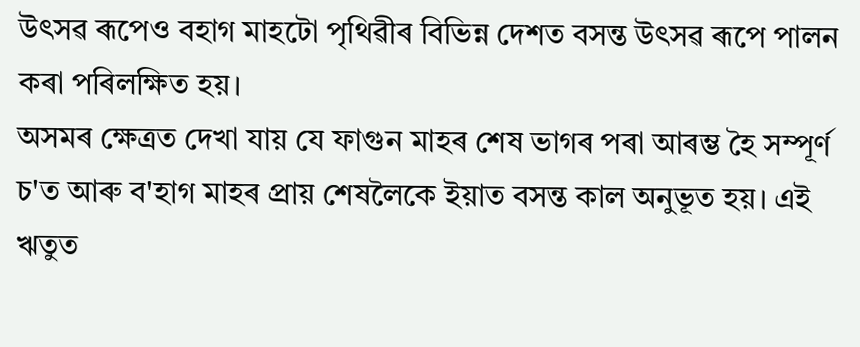উৎসৱ ৰূপেও বহাগ মাহটো পৃথিৱীৰ বিভিন্ন দেশত বসন্ত উৎসৱ ৰূপে পালন কৰা পৰিলক্ষিত হয়।
অসমৰ ক্ষেত্ৰত দেখা যায় যে ফাগুন মাহৰ শেষ ভাগৰ পৰা আৰম্ভ হৈ সম্পূৰ্ণ চ'ত আৰু ব'হাগ মাহৰ প্ৰায় শেষলৈকে ইয়াত বসন্ত কাল অনুভূত হয়। এই ঋতুত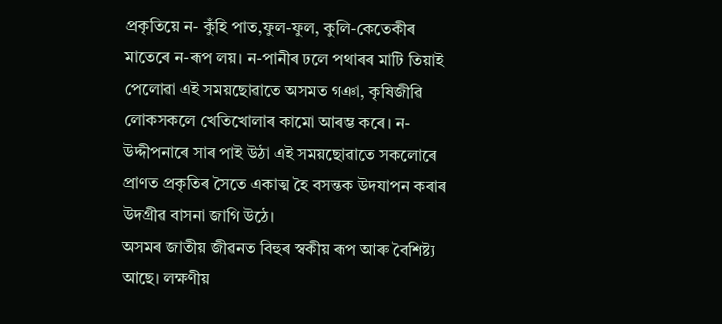প্ৰকৃতিয়ে ন- কুঁহি পাত,ফুল-ফুল, কুলি-কেতেকীৰ মাতেৰে ন-ৰূপ লয়। ন-পানীৰ ঢলে পথাৰৰ মাটি তিয়াই পেলোৱা এই সময়ছোৱাতে অসমত গঞা, কৃষিজীৱি লোকসকলে খেতিখোলাৰ কামো আৰম্ভ কৰে। ন-উদ্দীপনাৰে সাৰ পাই উঠা এই সময়ছোৱাতে সকলোৰে প্ৰাণত প্ৰকৃতিৰ সৈতে একাত্ম হৈ বসন্তক উদযাপন কৰাৰ উদগ্ৰীৱ বাসনা জাগি উঠে।
অসমৰ জাতীয় জীৱনত বিহুৰ স্বকীয় ৰূপ আৰু বৈশিষ্ট্য আছে। লক্ষণীয়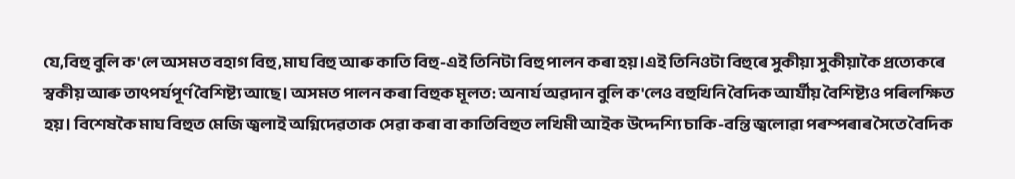যে,বিহু বুলি ক'লে অসমত বহাগ বিহু,মাঘ বিহু আৰু কাতি বিহু-এই তিনিটা বিহু পালন কৰা হয়।এই তিনিওটা বিহুৰে সুকীয়া সুকীয়াকৈ প্ৰত্যেকৰে স্বকীয় আৰু তাৎপৰ্যপূৰ্ণ বৈশিষ্ট্য আছে। অসমত পালন কৰা বিহুক মূলত: অনাৰ্য অৱদান বুলি ক'লেও বহুখিনি বৈদিক আৰ্যীয় বৈশিষ্ট্যও পৰিলক্ষিত হয়। বিশেষকৈ মাঘ বিহুত মেজি জ্বলাই অগ্নিদেৱতাক সেৱা কৰা বা কাতিবিহুত লখিমী আইক উদ্দেশ্যি চাকি-বন্তি জ্বলোৱা পৰম্পৰাৰ সৈতে বৈদিক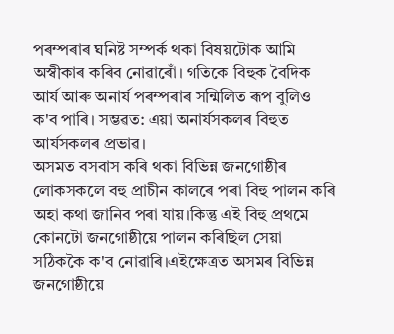পৰম্পৰাৰ ঘনিষ্ট সম্পৰ্ক থকা বিষয়টোক আমি অস্বীকাৰ কৰিব নোৱাৰোঁ। গতিকে বিহুক বৈদিক আৰ্য আৰু অনাৰ্য পৰম্পৰাৰ সন্মিলিত ৰূপ বুলিও ক'ব পাৰি। সম্ভৱত: এয়া অনাৰ্যসকলৰ বিহুত আৰ্যসকলৰ প্ৰভাৱ।
অসমত বসবাস কৰি থকা বিভিন্ন জনগোষ্ঠীৰ লোকসকলে বহু প্ৰাচীন কালৰে পৰা বিহু পালন কৰি অহা কথা জানিব পৰা যায়।কিন্তু এই বিহু প্ৰথমে কোনটো জনগোষ্ঠীয়ে পালন কৰিছিল সেয়া সঠিককৈ ক'ব নোৱাৰি।এইক্ষেত্ৰত অসমৰ বিভিন্ন জনগোষ্ঠীয়ে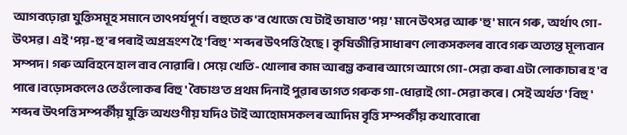আগবঢ়োৱা যুক্তিসমূহ সমানে তাৎপৰ্যপূৰ্ণ। বহুতে ক'ব খোজে যে টাই ভাষাত 'পয়' মানে উৎসৱ আৰু 'হু' মানে গৰু, অৰ্থাৎ গো-উৎসৱ। এই 'পয়-হু'ৰ পৰাই অপ্ৰভ্ৰংশ হৈ 'বিহু' শব্দৰ উৎপত্তি হৈছে। কৃষিজীৱি সাধাৰণ লোকসকলৰ বাবে গৰু অত্যন্ত মূল্যবান সম্পদ। গৰু অবিহনে হাল বাব নোৱাৰি। সেয়ে খেতি-খোলাৰ কাম আৰম্ভ কৰাৰ আগে আগে গো-সেৱা কৰা এটা লোকাচাৰ হ'ব পাৰে।বড়োসকলেও তেওঁলোকৰ বিহু ' বৈচাগু'ত প্ৰথম দিনাই পুৱাৰ ভাগত গৰুক গা-ধোৱাই গো-সেৱা কৰে। সেই অৰ্থত' বিহু ' শব্দৰ উৎপত্তি সম্পৰ্কীয় যুক্তি অখণ্ডণীয় যদিও টাই আহোমসকলৰ আদিম বৃত্তি সম্পৰ্কীয় কথাবোৰো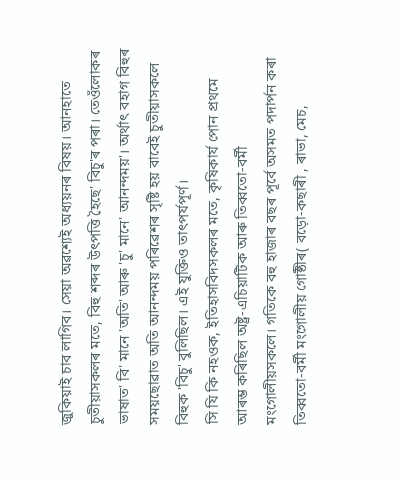জুকিয়াই চাব লাগিব। সেয়া অৱশ্যেই অধ্যয়নৰ বিষয়। আনহাতে চুতীয়াসকলৰ মতে, বিহু শব্দৰ উৎপত্তি হৈছে' বিচু'ৰ পৰা। তেওঁলোকৰ ভাষাত' বি' মানে 'অতি' আৰু 'চু' মানে' আনন্দময়'। অৰ্থাৎ বহাগ বিহুৰ সময়ছোৱাত অতি আনন্দময় পৰিৱেশৰ সৃষ্টি হয় বাবেই চুতীয়াসকলে বিহুক 'বিচু' বুলিছিল। এই যুক্তিও তাৎপৰ্যপূৰ্ণ।
সি যি কি নহওক, ইতিহাসবিদসকলৰ মতে, কৃষিকাৰ্য পোন প্ৰথমে আৰম্ভ কৰিছিল অষ্ট্ৰ-এচিয়াটিক আৰু তিব্বতো-বৰ্মী মংগোলীয়সকলে। গতিকে বহু হাজাৰ বছৰ পূৰ্বে অসমত পদাৰ্পন কৰা তিব্বতো-বৰ্মী মংগোলীয় গোষ্ঠীৰ( বড়ো-কছাৰী , ৰাভা, মেচ,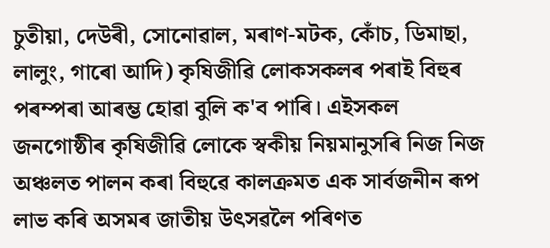চুতীয়া, দেউৰী, সোনোৱাল, মৰাণ-মটক, কোঁচ, ডিমাছা, লালুং, গাৰো আদি) কৃষিজীৱি লোকসকলৰ পৰাই বিহুৰ পৰম্পৰা আৰম্ভ হোৱা বুলি ক'ব পাৰি। এইসকল
জনগোষ্ঠীৰ কৃষিজীৱি লোকে স্বকীয় নিয়মানুসৰি নিজ নিজ অঞ্চলত পালন কৰা বিহুৱে কালক্ৰমত এক সাৰ্বজনীন ৰূপ লাভ কৰি অসমৰ জাতীয় উৎসৱলৈ পৰিণত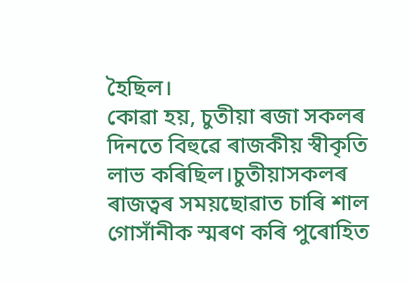হৈছিল।
কোৱা হয়, চুতীয়া ৰজা সকলৰ দিনতে বিহুৱে ৰাজকীয় স্বীকৃতি লাভ কৰিছিল।চুতীয়াসকলৰ ৰাজত্বৰ সময়ছোৱাত চাৰি শাল গোসাঁনীক স্মৰণ কৰি পুৰোহিত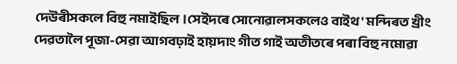দেউৰীসকলে বিহু নমাইছিল।সেইদৰে সোনোৱালসকলেও বাইথ' মন্দিৰত খ্ৰীং দেৱতালৈ পূজা-সেৱা আগবঢ়াই হায়দাং গীত গাই অতীতৰে পৰা বিহু নমোৱা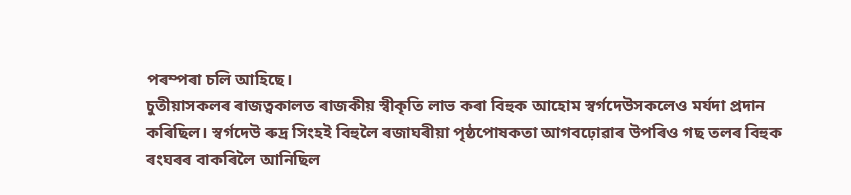পৰম্পৰা চলি আহিছে।
চুতীয়াসকলৰ ৰাজত্বকালত ৰাজকীয় স্বীকৃতি লাভ কৰা বিহুক আহোম স্বৰ্গদেউসকলেও মৰ্যদা প্ৰদান কৰিছিল। স্বৰ্গদেউ ৰুদ্ৰ সিংহই বিহুলৈ ৰজাঘৰীয়া পৃষ্ঠপোষকতা আগবঢ়োৱাৰ উপৰিও গছ তলৰ বিহুক ৰংঘৰৰ বাকৰিলৈ আনিছিল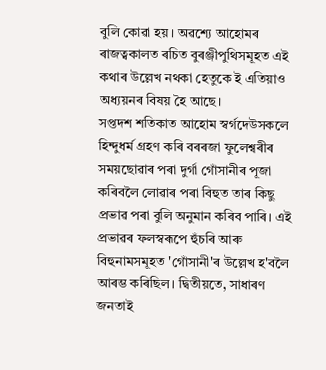বুলি কোৱা হয়। অৱশ্যে আহোমৰ ৰাজত্বকালত ৰচিত বুৰঞ্জীপুথিসমূহত এই কথাৰ উল্লেখ নথকা হেতুকে ই এতিয়াও অধ্যয়নৰ বিষয় হৈ আছে।
সপ্তদশ শতিকাত আহোম স্বৰ্গদেউসকলে হিন্দুধৰ্ম গ্ৰহণ কৰি বৰৰজা ফুলেশ্বৰীৰ সময়ছোৱাৰ পৰা দুৰ্গা গোঁসানীৰ পূজা কৰিবলৈ লোৱাৰ পৰা বিহুত তাৰ কিছু প্ৰভাৱ পৰা বুলি অনুমান কৰিব পাৰি। এই প্ৰভাৱৰ ফলস্বৰূপে হুঁচৰি আৰু বিহুনামসমূহত 'গোঁসানী'ৰ উল্লেখ হ'বলৈ আৰম্ভ কৰিছিল। দ্বিতীয়তে, সাধাৰণ জনতাই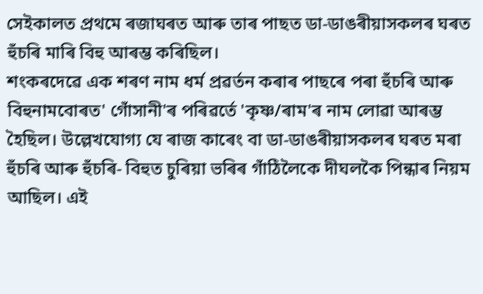সেইকালত প্ৰথমে ৰজাঘৰত আৰু তাৰ পাছত ডা-ডাঙৰীয়াসকলৰ ঘৰত হুঁচৰি মাৰি বিহু আৰম্ভ কৰিছিল।
শংকৰদেৱে এক শৰণ নাম ধৰ্ম প্ৰৱৰ্তন কৰাৰ পাছৰে পৰা হুঁচৰি আৰু বিহুনামবোৰত' গোঁসানী'ৰ পৰিৱৰ্তে 'কৃষ্ণ/ৰাম'ৰ নাম লোৱা আৰম্ভ হৈছিল। উল্লেখযোগ্য যে ৰাজ কাৰেং বা ডা-ডাঙৰীয়াসকলৰ ঘৰত মৰা হুঁচৰি আৰু হুঁচৰি- বিহুত চুৰিয়া ভৰিৰ গাঁঠিলৈকে দীঘলকৈ পিন্ধাৰ নিয়ম আছিল। এই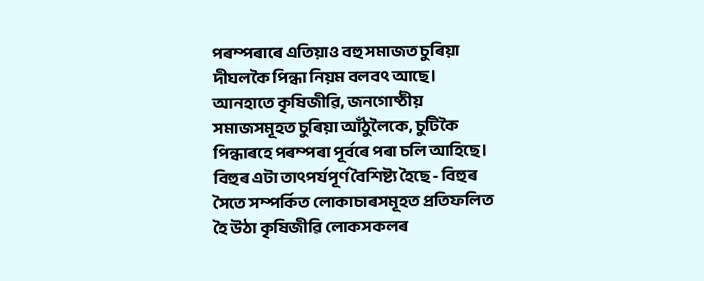পৰম্পৰাৰে এতিয়াও বহু সমাজত চুৰিয়া দীঘলকৈ পিন্ধা নিয়ম বলবৎ আছে। আনহাতে কৃষিজীৱি, জনগোষ্ঠীয় সমাজসমূহত চুৰিয়া আঁঠুলৈকে, চুটিকৈ পিন্ধাৰহে পৰম্পৰা পূৰ্বৰে পৰা চলি আহিছে।
বিহুৰ এটা তাৎপৰ্যপূৰ্ণ বৈশিষ্ট্য হৈছে - বিহুৰ সৈতে সম্পৰ্কিত লোকাচাৰসমূহত প্ৰতিফলিত হৈ উঠা কৃষিজীৱি লোকসকলৰ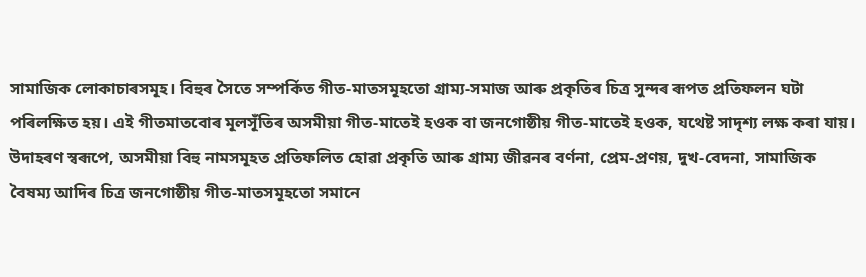সামাজিক লোকাচাৰসমূহ। বিহুৰ সৈতে সম্পৰ্কিত গীত-মাতসমূহতো গ্ৰাম্য-সমাজ আৰু প্ৰকৃতিৰ চিত্ৰ সুন্দৰ ৰূপত প্ৰতিফলন ঘটা পৰিলক্ষিত হয়। এই গীতমাতবোৰ মূলসূঁতিৰ অসমীয়া গীত-মাতেই হওক বা জনগোষ্ঠীয় গীত-মাতেই হওক, যথেষ্ট সাদৃশ্য লক্ষ কৰা যায়। উদাহৰণ স্বৰূপে, অসমীয়া বিহু নামসমূহত প্ৰতিফলিত হোৱা প্ৰকৃতি আৰু গ্ৰাম্য জীৱনৰ বৰ্ণনা, প্ৰেম-প্ৰণয়, দুখ-বেদনা, সামাজিক বৈষম্য আদিৰ চিত্ৰ জনগোষ্ঠীয় গীত-মাতসমূহতো সমানে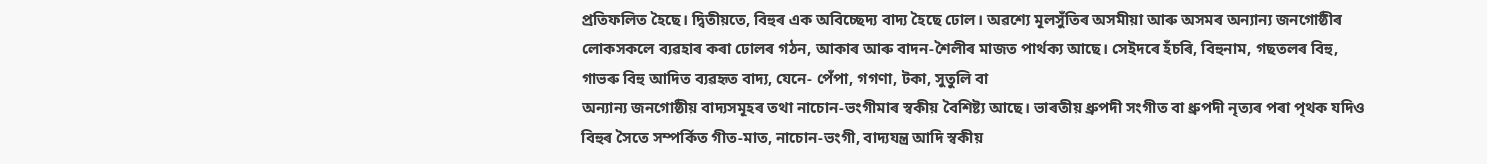প্ৰতিফলিত হৈছে। দ্বিতীয়তে, বিহুৰ এক অবিচ্ছেদ্য বাদ্য হৈছে ঢোল। অৱশ্যে মূলসুঁতিৰ অসমীয়া আৰু অসমৰ অন্যান্য জনগোষ্ঠীৰ লোকসকলে ব্যৱহাৰ কৰা ঢোলৰ গঠন, আকাৰ আৰু বাদন-শৈলীৰ মাজত পাৰ্থক্য আছে। সেইদৰে হঁচৰি, বিহুনাম, গছতলৰ বিহু, গাভৰু বিহু আদিত ব্যৱহৃত বাদ্য, যেনে- পেঁপা, গগণা, টকা, সুতুলি বা
অন্যান্য জনগোষ্ঠীয় বাদ্যসমূহৰ তথা নাচোন-ভংগীমাৰ স্বকীয় বৈশিষ্ট্য আছে। ভাৰতীয় ধ্ৰুপদী সংগীত বা ধ্ৰুপদী নৃত্যৰ পৰা পৃথক যদিও বিহুৰ সৈতে সম্পৰ্কিত গীত-মাত, নাচোন-ভংগী, বাদ্যযন্ত্ৰ আদি স্বকীয়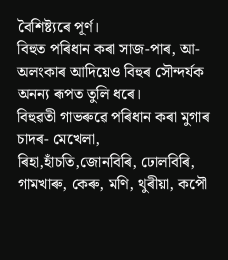বৈশিষ্ট্যৰে পূৰ্ণ।
বিহুত পৰিধান কৰা সাজ-পাৰ, আ-অলংকাৰ আদিয়েও বিহুৰ সৌন্দৰ্যক অনন্য ৰূপত তুলি ধৰে।
বিহুৱতী গাভৰুৱে পৰিধান কৰা মুগাৰ চাদৰ- মেখেলা, ৰিহা,হাঁচতি,জোনবিৰি, ঢোলবিৰি, গামখাৰু, কেৰু, মণি, থুৰীয়া, কপৌ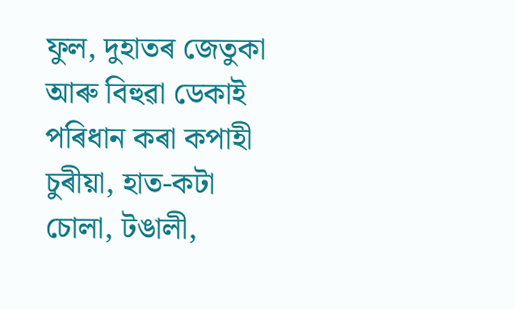ফুল, দুহাতৰ জেতুকা আৰু বিহুৱা ডেকাই পৰিধান কৰা কপাহী চুৰীয়া, হাত-কটা চোলা, টঙালী,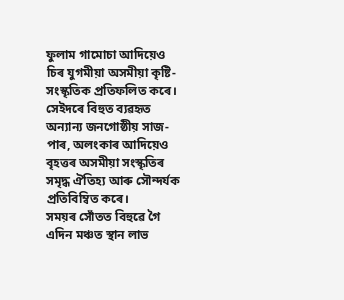ফুলাম গামোচা আদিয়েও চিৰ যুগমীয়া অসমীয়া কৃষ্টি-সংস্কৃতিক প্ৰতিফলিত কৰে। সেইদৰে বিহুত ব্যৱহৃত অন্যান্য জনগোষ্ঠীয় সাজ-পাৰ, অলংকাৰ আদিয়েও বৃহত্তৰ অসমীয়া সংস্কৃতিৰ সমৃদ্ধ ঐতিহ্য আৰু সৌন্দৰ্যক প্ৰতিবিম্বিত কৰে।
সময়ৰ সোঁতত বিহুৱে গৈ এদিন মঞ্চত স্থান লাভ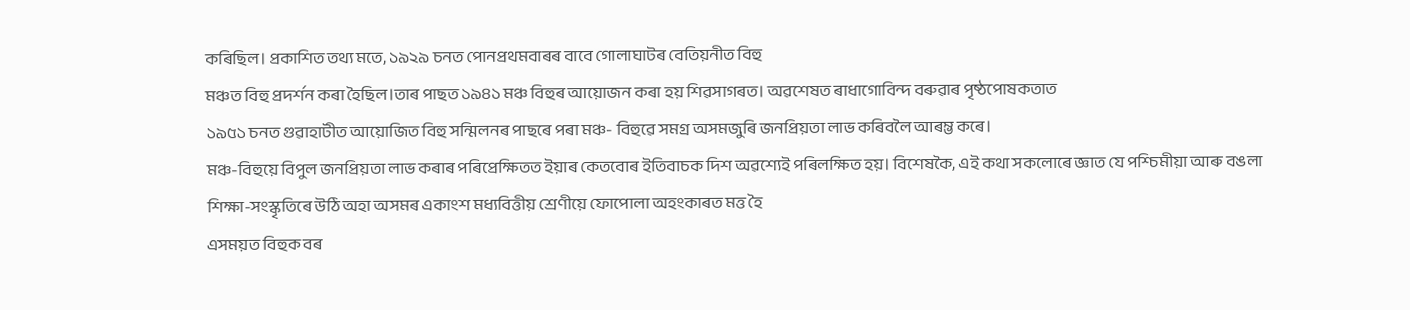কৰিছিল। প্ৰকাশিত তথ্য মতে, ১৯২৯ চনত পোনপ্ৰথমবাৰৰ বাবে গোলাঘাটৰ বেতিয়নীত বিহু
মঞ্চত বিহু প্ৰদৰ্শন কৰা হৈছিল।তাৰ পাছত ১৯৪১ মঞ্চ বিহুৰ আয়োজন কৰা হয় শিৱসাগৰত। অৱশেষত ৰাধাগোবিন্দ বৰুৱাৰ পৃষ্ঠপোষকতাত
১৯৫১ চনত গুৱাহাটীত আয়োজিত বিহু সন্মিলনৰ পাছৰে পৰা মঞ্চ- বিহুৱে সমগ্ৰ অসমজুৰি জনপ্ৰিয়তা লাভ কৰিবলৈ আৰম্ভ কৰে।
মঞ্চ-বিহুয়ে বিপুল জনপ্ৰিয়তা লাভ কৰাৰ পৰিপ্ৰেক্ষিতত ইয়াৰ কেতবোৰ ইতিবাচক দিশ অৱশ্যেই পৰিলক্ষিত হয়। বিশেষকৈ, এই কথা সকলোৰে জ্ঞাত যে পশ্চিমীয়া আৰু বঙলা শিক্ষা-সংস্কৃতিৰে উঠি অহা অসমৰ একাংশ মধ্যবিত্তীয় শ্ৰেণীয়ে ফোপোলা অহংকাৰত মত্ত হৈ
এসময়ত বিহুক বৰ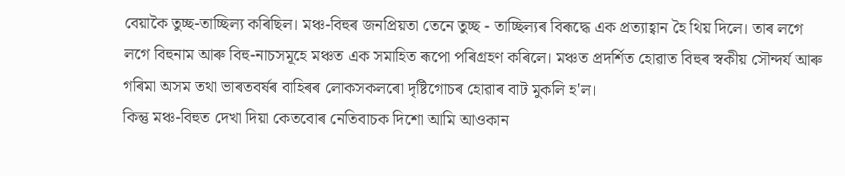বেয়াকৈ তুচ্ছ-তাচ্ছিল্য কৰিছিল। মঞ্চ-বিহুৰ জনপ্ৰিয়তা তেনে তুচ্ছ - তাচ্ছিল্যৰ বিৰূদ্ধে এক প্ৰত্যাহ্বান হৈ থিয় দিলে। তাৰ লগে লগে বিহুনাম আৰু বিহু-নাচসমূহে মঞ্চত এক সমাহিত ৰূপো পৰিগ্ৰহণ কৰিলে। মঞ্চত প্ৰদৰ্শিত হোৱাত বিহুৰ স্বকীয় সৌন্দৰ্য আৰু গৰিমা অসম তথা ভাৰতবৰ্ষৰ বাহিৰৰ লোকসকলৰো দৃষ্টিগোচৰ হোৱাৰ বাট মুকলি হ'ল।
কিন্তু মঞ্চ-বিহুত দেখা দিয়া কেতবোৰ নেতিবাচক দিশো আমি আওকান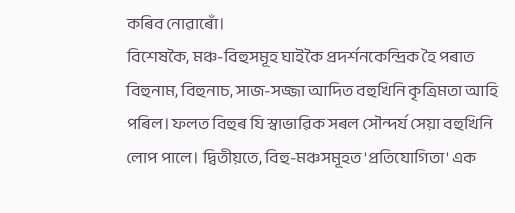কৰিব নোৱাৰোঁ।
বিশেষকৈ, মঞ্চ-বিহুসমূহ ঘাইকৈ প্ৰদৰ্শনকেন্দ্ৰিক হৈ পৰাত বিহুনাম, বিহুনাচ, সাজ-সজ্জা আদিত বহুখিনি কৃত্ৰিমতা আহি পৰিল। ফলত বিহুৰ যি স্বাভাৱিক সৰল সৌন্দৰ্য সেয়া বহুখিনি লোপ পালে। দ্বিতীয়তে, বিহু-মঞ্চসমূহত 'প্ৰতিযোগিতা' এক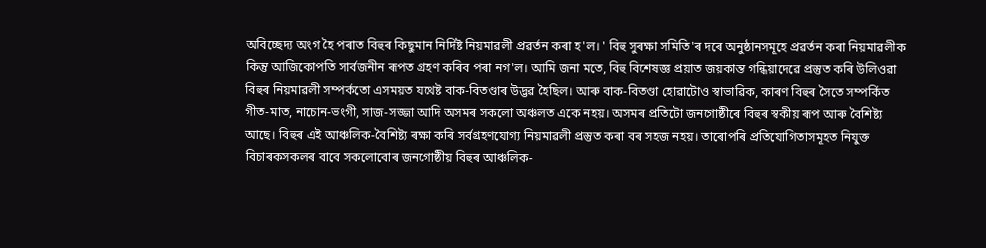অবিচ্ছেদ্য অংগ হৈ পৰাত বিহুৰ কিছুমান নিৰ্দিষ্ট নিয়মাৱলী প্ৰৱৰ্তন কৰা হ'ল। ' বিহু সুৰক্ষা সমিতি'ৰ দৰে অনুষ্ঠানসমূহে প্ৰৱৰ্তন কৰা নিয়মাৱলীক কিন্তু আজিকোপতি সাৰ্বজনীন ৰূপত গ্ৰহণ কৰিব পৰা নগ'ল। আমি জনা মতে, বিহু বিশেষজ্ঞ প্ৰয়াত জয়কান্ত গন্ধিয়াদেৱে প্ৰস্তুত কৰি উলিওৱা বিহুৰ নিয়মাৱলী সম্পৰ্কতো এসময়ত যথেষ্ট বাক-বিতণ্ডাৰ উদ্ভৱ হৈছিল। আৰু বাক-বিতণ্ডা হোৱাটোও স্বাভাৱিক, কাৰণ বিহুৰ সৈতে সম্পৰ্কিত গীত-মাত, নাচোন-ভংগী, সাজ-সজ্জা আদি অসমৰ সকলো অঞ্চলত একে নহয়। অসমৰ প্ৰতিটো জনগোষ্ঠীৰে বিহুৰ স্বকীয় ৰূপ আৰু বৈশিষ্ট্য আছে। বিহুৰ এই আঞ্চলিক-বৈশিষ্ট্য ৰক্ষা কৰি সৰ্বগ্ৰহণযোগ্য নিয়মাৱলী প্ৰস্তুত কৰা বৰ সহজ নহয়। তাৰোপৰি প্ৰতিযোগিতাসমূহত নিযুক্ত বিচাৰকসকলৰ বাবে সকলোবোৰ জনগোষ্ঠীয় বিহুৰ আঞ্চলিক-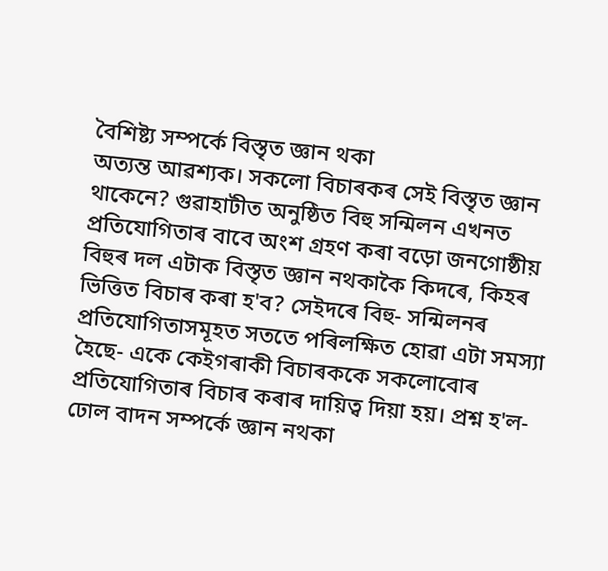বৈশিষ্ট্য সম্পৰ্কে বিস্তৃত জ্ঞান থকা
অত্যন্ত আৱশ্যক। সকলো বিচাৰকৰ সেই বিস্তৃত জ্ঞান থাকেনে? গুৱাহাটীত অনুষ্ঠিত বিহু সন্মিলন এখনত প্ৰতিযোগিতাৰ বাবে অংশ গ্ৰহণ কৰা বড়ো জনগোষ্ঠীয় বিহুৰ দল এটাক বিস্তৃত জ্ঞান নথকাকৈ কিদৰে, কিহৰ ভিত্তিত বিচাৰ কৰা হ'ব? সেইদৰে বিহু- সন্মিলনৰ প্ৰতিযোগিতাসমূহত সততে পৰিলক্ষিত হোৱা এটা সমস্যা হৈছে- একে কেইগৰাকী বিচাৰককে সকলোবোৰ প্ৰতিযোগিতাৰ বিচাৰ কৰাৰ দায়িত্ব দিয়া হয়। প্ৰশ্ন হ'ল- ঢোল বাদন সম্পৰ্কে জ্ঞান নথকা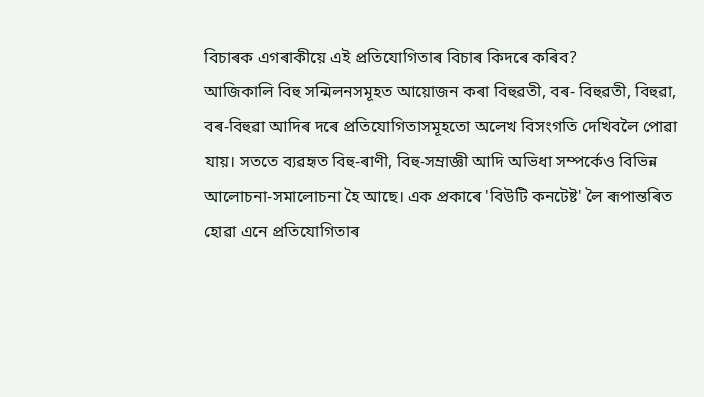বিচাৰক এগৰাকীয়ে এই প্ৰতিযোগিতাৰ বিচাৰ কিদৰে কৰিব?
আজিকালি বিহু সন্মিলনসমূহত আয়োজন কৰা বিহুৱতী, বৰ- বিহুৱতী, বিহুৱা, বৰ-বিহুৱা আদিৰ দৰে প্ৰতিযোগিতাসমূহতো অলেখ বিসংগতি দেখিবলৈ পোৱা যায়। সততে ব্যৱহৃত বিহু-ৰাণী, বিহু-সম্ৰাজ্ঞী আদি অভিধা সম্পৰ্কেও বিভিন্ন আলোচনা-সমালোচনা হৈ আছে। এক প্ৰকাৰে 'বিউটি কনটেষ্ট' লৈ ৰূপান্তৰিত হোৱা এনে প্ৰতিযোগিতাৰ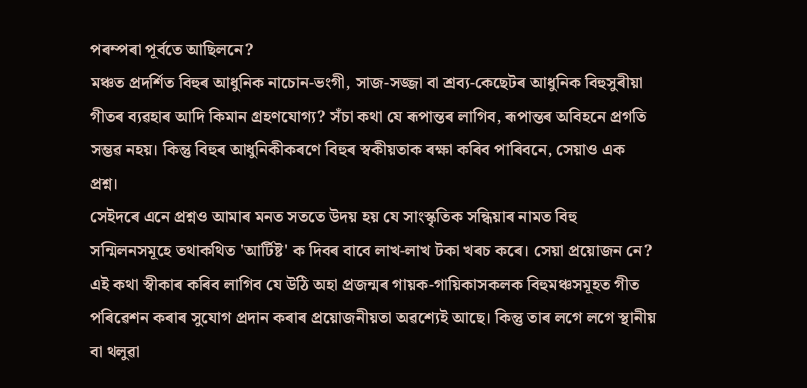পৰম্পৰা পূৰ্বতে আছিলনে?
মঞ্চত প্ৰদৰ্শিত বিহুৰ আধুনিক নাচোন-ভংগী, সাজ-সজ্জা বা শ্ৰব্য-কেছেটৰ আধুনিক বিহুসুৰীয়া গীতৰ ব্যৱহাৰ আদি কিমান গ্ৰহণযোগ্য? সঁচা কথা যে ৰূপান্তৰ লাগিব, ৰূপান্তৰ অবিহনে প্ৰগতি সম্ভৱ নহয়। কিন্তু বিহুৰ আধুনিকীকৰণে বিহুৰ স্বকীয়তাক ৰক্ষা কৰিব পাৰিবনে, সেয়াও এক প্ৰশ্ন।
সেইদৰে এনে প্ৰশ্নও আমাৰ মনত সততে উদয় হয় যে সাংস্কৃতিক সন্ধিয়াৰ নামত বিহু সন্মিলনসমূহে তথাকথিত 'আৰ্টিষ্ট' ক দিবৰ বাবে লাখ-লাখ টকা খৰচ কৰে। সেয়া প্ৰয়োজন নে? এই কথা স্বীকাৰ কৰিব লাগিব যে উঠি অহা প্ৰজন্মৰ গায়ক-গায়িকাসকলক বিহুমঞ্চসমূহত গীত পৰিৱেশন কৰাৰ সুযোগ প্ৰদান কৰাৰ প্ৰয়োজনীয়তা অৱশ্যেই আছে। কিন্তু তাৰ লগে লগে স্থানীয় বা থলুৱা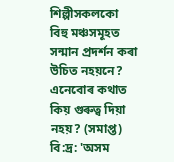শিল্পীসকলকো বিহু মঞ্চসমূহত সন্মান প্ৰদৰ্শন কৰা উচিত নহয়নে? এনেবোৰ কথাত কিয় গুৰুত্ব দিয়া নহয়? (সমাপ্ত)
বি:দ্ৰ: 'অসম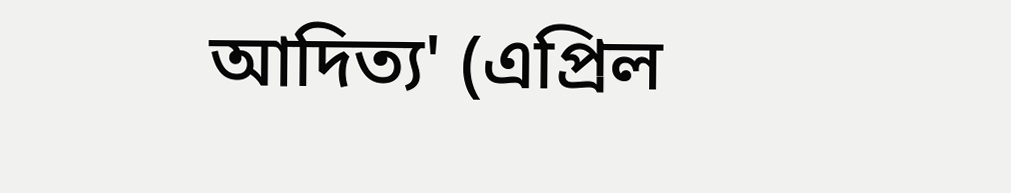আদিত্য' (এপ্ৰিল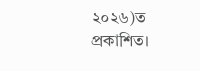২০২৬)ত প্ৰকাশিত।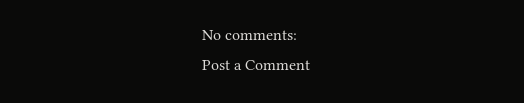No comments:
Post a Comment